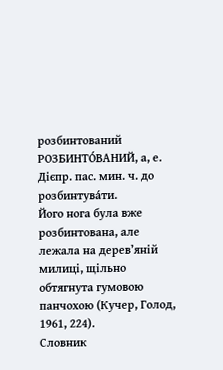розбинтований
РОЗБИНТО́ВАНИЙ, а, е. Дієпр. пас. мин. ч. до розбинтува́ти.
Його нога була вже розбинтована, але лежала на дерев’яній милиці, щільно обтягнута гумовою панчохою (Кучер, Голод, 1961, 224).
Словник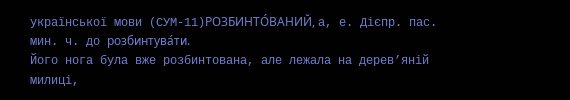української мови (СУМ-11)РОЗБИНТО́ВАНИЙ, а, е. Дієпр. пас. мин. ч. до розбинтува́ти.
Його нога була вже розбинтована, але лежала на дерев’яній милиці,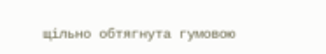щільно обтягнута гумовою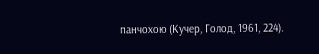панчохою (Кучер, Голод, 1961, 224).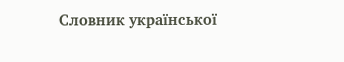Словник української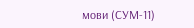мови (СУМ-11)